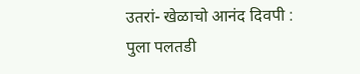उतरां- खेळाचो आनंद दिवपी : पुला पलतडी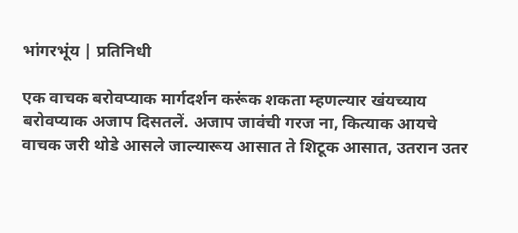भांगरभूंय | प्रतिनिधी

एक वाचक बरोवप्याक मार्गदर्शन करूंक शकता म्हणल्यार खंयच्याय बरोवप्याक अजाप दिसतलें. अजाप जावंची गरज ना, कित्याक आयचे वाचक जरी थोडे आसले जाल्यारूय आसात ते शिटूक आसात, उतरान उतर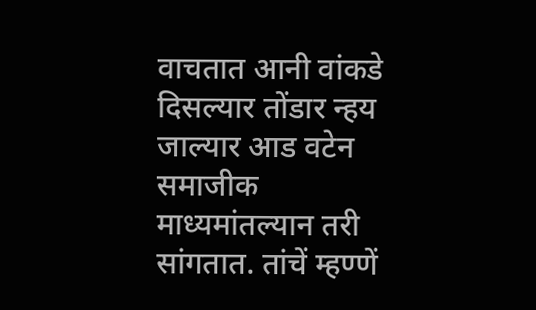वाचतात आनी वांकडे दिसल्यार तोंडार न्हय जाल्यार आड वटेन समाजीक माध्यमांतल्यान तरी सांगतात. तांचें म्हण्णें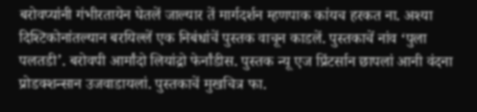बरोवप्यांनी गंभीरतायेन घेतलें जाल्यार तें मार्गदर्शन म्हणपाक कांयच हरकत ना. अश्या दिश्टिकोनांतल्यान बरयिल्लें एक निबंधांचें पुस्तक वाचून काडलें. पुस्तकाचें नांव ‘पुला पलतडी’. बरोवपी आर्मांदो लियांद्रो फेर्नांडीस. पुस्तक न्यू एज प्रिंटर्सान छापलां आनी वंदना प्रोडक्शन्सान उजवाडायलां. पुस्तकाचें मुखचित्र फा.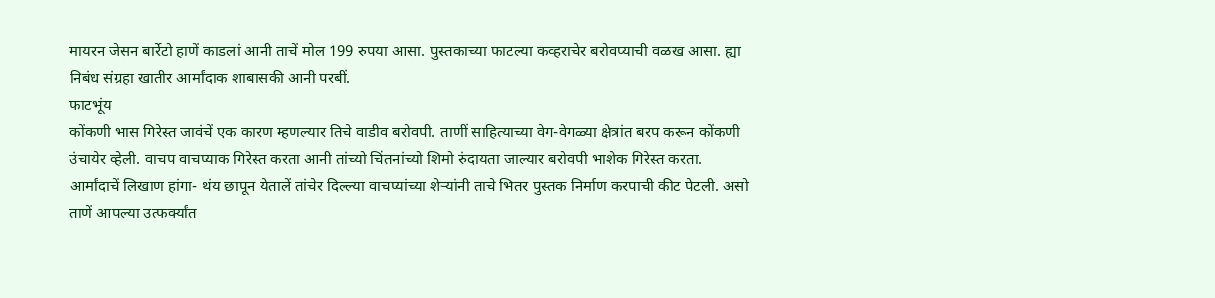मायरन जेसन बार्रेटो हाणें काडलां आनी ताचें मोल 199 रुपया आसा. पुस्तकाच्या फाटल्या कव्हराचेर बरोवप्याची वळख आसा. ह्या निबंध संग्रहा खातीर आर्मांदाक शाबासकी आनी परबीं.
फाटभूंय
कोंकणी भास गिरेस्त जावंचें एक कारण म्हणल्यार तिचे वाडीव बरोवपी. ताणीं साहित्याच्या वेग-वेगळ्या क्षेत्रांत बरप करून कोंकणी उंचायेर व्हेली. वाचप वाचप्याक गिरेस्त करता आनी तांच्यो चिंतनांच्यो शिमो रुंदायता जाल्यार बरोवपी भाशेक गिरेस्त करता. आर्मांदाचें लिखाण हांगा- थंय छापून येतालें तांचेर दिल्ल्या वाचप्यांच्या शेऱ्यांनी ताचे भितर पुस्तक निर्माण करपाची कीट पेटली. असो ताणें आपल्या उत्फर्क्यांत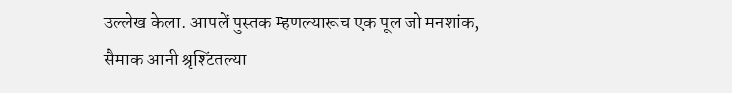उल्लेख केला. आपलें पुस्तक म्हणल्यारूच एक पूल जो मनशांक, सैमाक आनी श्रृश्टिंतल्या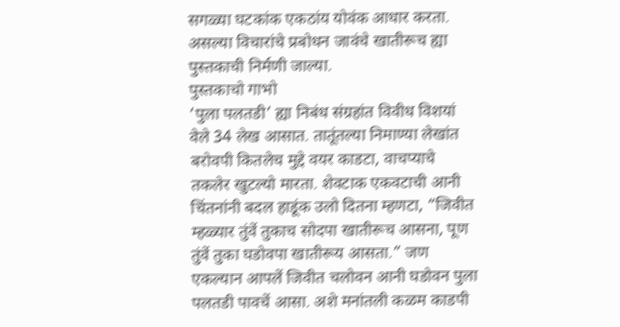सगळ्या घटकांक एकठांय योवंक आधार करता. असल्या विचारांचे प्रबोधन जावंचे खातीरूच ह्या पुस्तकाची निर्मणी जाल्या.
पुस्तकाचो गाभो
‘पुला पलतडी’ ह्या निबंध संग्रहांत विवीध विशयां वेले 34 लेख आसात. तातूंतल्या निमाण्या लेखांत बरोवपी कितलेच मुद्दे वयर काडटा, वाचप्याचे तकलेर खुटल्यो मारता. शेवटाक एकवटाची आनी चिंतनांनी बदल हाडूंक उलो दितना म्हणटा, “जिवीत म्हळ्यार तुंवें तुकाच सोदपा खातीरूच आसना, पूण तुंवें तुका घडोवपा खातीरूय आसता.” जण एकल्यान आपलें जिवीत चलोवन आनी घडोवन पुला पलतडी पावचें आसा. अशे मनांतली कळम काडपी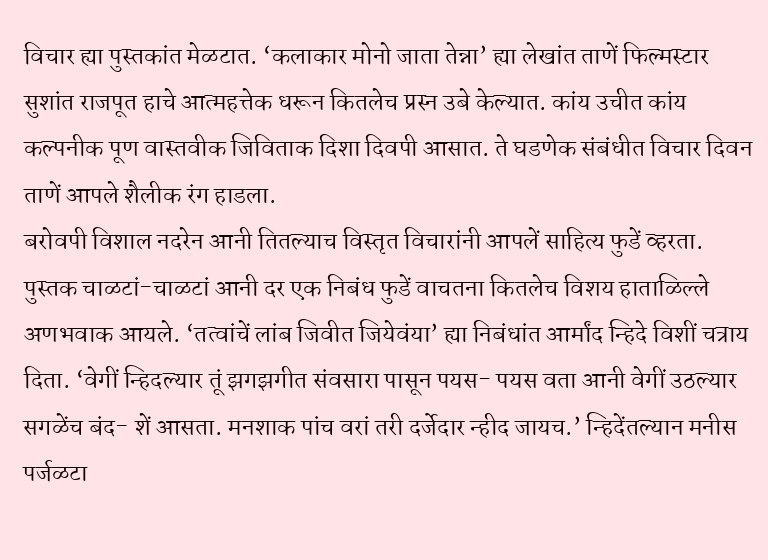विचार ह्या पुस्तकांत मेळटात. ‘कलाकार मोनो जाता तेन्ना’ ह्या लेखांत ताणें फिल्मस्टार सुशांत राजपूत हाचे आत्महत्तेक धरून कितलेच प्रस्न उबे केल्यात. कांय उचीत कांय कल्पनीक पूण वास्तवीक जिविताक दिशा दिवपी आसात. ते घडणेक संबंधीत विचार दिवन ताणें आपले शैलीक रंग हाडला.
बरोवपी विशाल नदरेन आनी तितल्याच विस्तृत विचारांनी आपलें साहित्य फुडें व्हरता. पुस्तक चाळटां-चाळटां आनी दर एक निबंध फुडें वाचतना कितलेच विशय हाताळिल्ले अणभवाक आयले. ‘तत्वांचें लांब जिवीत जियेवंया’ ह्या निबंधांत आर्मांद न्हिदे विशीं चत्राय दिता. ‘वेगीं न्हिदल्यार तूं झगझगीत संवसारा पासून पयस- पयस वता आनी वेगीं उठल्यार सगळेंच बंद- शें आसता. मनशाक पांच वरां तरी दर्जेदार न्हीद जायच.’ न्हिदेंतल्यान मनीस पर्जळटा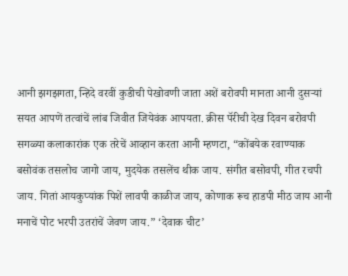आनी झगझगता, न्हिदे वरवीं कुडीची पेखोवणी जाता अशें बरोवपी मानता आनी दुसऱ्यां सयत आपणें तत्वांचें लांब जिवीत जियेवंक आपयता. क्रीस पॅरीची देख दिवन बरोवपी सगळ्या कलाकारांक एक तरेचें आव्हान करता आनी म्हणटा, “कोंबयेक रवाण्याक बसोवंक तसलोच जागो जाय, मुदयेक तसलेंच थीक जाय. संगीत बसोवपी, गीत रचपी जाय. गितां आयकुप्यांक पिशें लावपी काळीज जाय, कोणाक रूच हाडपी मीठ जाय आनी मनाचें पोट भरपी उतरांचें जेवण जाय.” ‘देवाक चीट’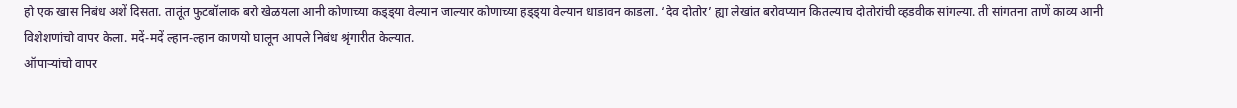हो एक खास निबंध अशें दिसता. तातूंत फुटबॉलाक बरो खेळयला आनी कोणाच्या कड्ड्या वेल्यान जाल्यार कोणाच्या हड्ड्या वेल्यान धाडावन काडला. ‘देव दोतोर’ ह्या लेखांत बरोवप्यान कितल्याच दोतोरांची व्हडवीक सांगल्या. ती सांगतना ताणें काव्य आनी विशेशणांचो वापर केला. मदें-मदें ल्हान-ल्हान काणयो घालून आपले निबंध श्रृंगारीत केल्यात.
ऑपाऱ्यांचो वापर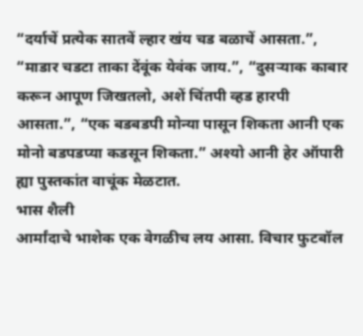“दर्याचें प्रत्येक सातवें ल्हार खंय चड बळाचें आसता.”, “माडार चडटा ताका देंवूंक येवंक जाय.”, “दुसऱ्याक काबार करून आपूण जिखतलो, अशें चिंतपी व्हड हारपी आसता.”, “एक बडबडपी मोन्या पासून शिकता आनी एक मोनो बडपडप्या कडसून शिकता.” अश्यो आनी हेर ऑपारी ह्या पुस्तकांत वाचूंक मेळटात.
भास शैली
आर्मांदाचे भाशेक एक वेगळीच लय आसा. विचार फुटबॉल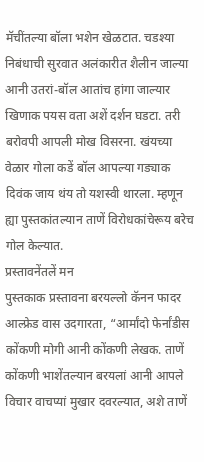मॅचींतल्या बॉला भशेन खेळटात. चडश्या निबंधाची सुरवात अलंकारीत शैलीन जाल्या आनी उतरां-बॉल आतांच हांगा जाल्यार खिणाक पयस वता अशें दर्शन घडटा. तरी बरोवपी आपली मोख विसरना. खंयच्या वेळार गोला कडें बॉल आपल्या गड्याक दिवंक जाय थंय तो यशस्वी थारला. म्हणून ह्या पुस्तकांतल्यान ताणें विरोधकांचेरूय बरेच गोल केल्यात.
प्रस्तावनेंतलें मन
पुस्तकाक प्रस्तावना बरयल्लो कॅनन फादर आल्फ्रेड वास उदगारता, “आर्मांदो फेर्नांडीस कोंकणी मोगी आनी कोंकणी लेखक. ताणें कोंकणी भाशेंतल्यान बरयलां आनी आपले विचार वाचप्यां मुखार दवरल्यात, अशे ताणें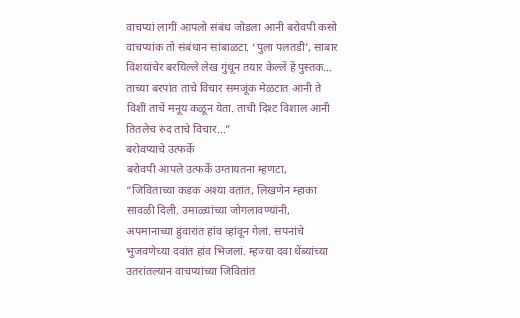वाचप्यां लागीं आपलो संबंध जोडला आनी बरोवपी कसो वाचप्यांक तो संबंधान सांबाळटा. ‘पुला पलतडी’, साबार विशयांचेर बरयिल्ले लेख गुंथून तयार केल्लें हें पुस्तक… ताच्या बरपांत ताचे विचार समजूंक मेळटात आनी ते विशीं ताचें मनूय कळून येता. ताची दिश्ट विशाल आनी तितलेच रुंद ताचे विचार…”
बरोवप्याचे उत्फर्के
बरोवपी आपले उत्फर्के उग्तायतना म्हणटा, “जिविताच्या कडक अश्या वतांत, लिखणेन म्हाका सावळी दिली. उमाळ्यांच्या जोगलावण्यांनी, अपमानाच्या हुंवारांत हांव व्हांवून गेलां. सपनांचे भुजवणेच्या दवांत हांव भिजलां. म्हज्या दवा थेंब्यांच्या उतरांतल्यान वाचप्यांच्या जिवितांत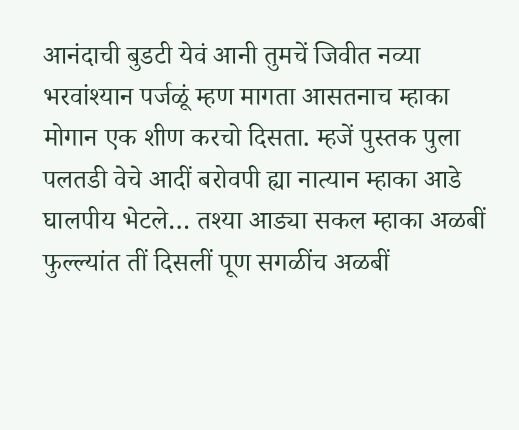आनंदाची बुडटी येवं आनी तुमचें जिवीत नव्या भरवांश्यान पर्जळूं म्हण मागता आसतनाच म्हाका मोगान एक शीण करचो दिसता. म्हजें पुस्तक पुला पलतडी वेचे आदीं बरोवपी ह्या नात्यान म्हाका आडे घालपीय भेटले… तश्या आड्या सकल म्हाका अळबीं फुल्ल्यांत तीं दिसलीं पूण सगळींच अळबीं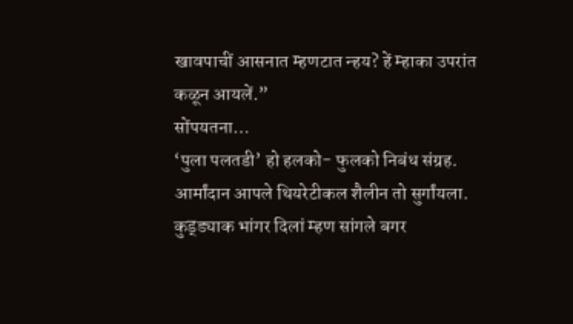खावपाचीं आसनात म्हणटात न्हय? हें म्हाका उपरांत कळून आयलें.”
सोंपयतना…
‘पुला पलतडी’ हो हलको- फुलको निबंध संग्रह. आर्मांदान आपले थियरेटीकल शैलीन तो सुर्गांयला. कुड्ड्याक भांगर दिलां म्हण सांगले बगर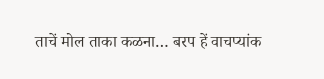ताचें मोल ताका कळना… बरप हें वाचप्यांक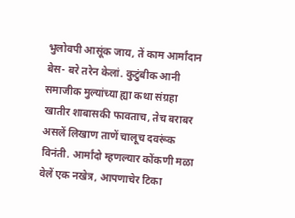भुलोवपी आसूंक जाय, तें काम आर्मांदान बेस- बरे तरेन केलां. कुटुंबीक आनी समाजीक मुल्यांच्या ह्या कथा संग्रहा खातीर शाबासकी फावताच, तेच बराबर असलें लिखाण ताणें चालूच दवरूंक विनंती. आर्मांदो म्हणल्यार कोंकणी मळा वेलें एक नखेत्र, आपणाचेर टिका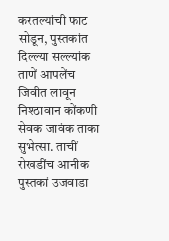करतल्यांची फाट सोडून, पुस्तकांत दिल्ल्या सल्ल्यांक ताणें आपलेंच जिवीत लावून निश्ठावान कोंकणी सेवक जावंक ताका सुभेत्सा. ताचीं रोखडींच आनीक पुस्तकां उजवाडा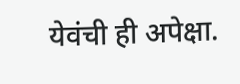येवंची ही अपेक्षा.